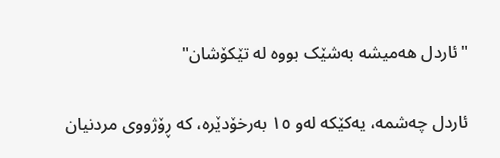"ئاردل هەمیشە بەشێک بووە لە تێکۆشان"

ئاردل چەشمە، یەکێکە لەو ١٥ بەرخۆدێرە، کە ڕۆژووی مردنیان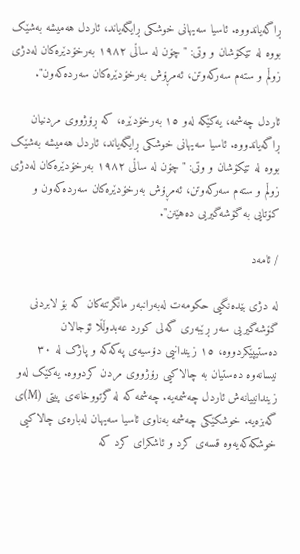ڕاگەیاندووە. ئاسیا سەیهانی خوشکی ڕایگەیاند، ئاردل هەمیشە بەشێک بووە لە تێکۆشان و وتی: "چۆن لە ساڵی ١٩٨٢ بەرخۆدێرەکان لەدژی زوڵم و ستەم سەرکەوتن، ئەمڕۆش بەرخۆدێرەکان سەردەکەون".

ئاردل چەشمە، یەکێکە لەو ١٥ بەرخۆدێرە، کە ڕۆژووی مردنیان ڕاگەیاندووە. ئاسیا سەیهانی خوشکی ڕایگەیاند، ئاردل هەمیشە بەشێک بووە لە تێکۆشان و وتی: "چۆن لە ساڵی ١٩٨٢ بەرخۆدێرەکان لەدژی زوڵم و ستەم سەرکەوتن، ئەمڕۆش بەرخۆدێرەکان سەردەکەون و کۆتایی بە گۆشەگیریی دەهێنن".

/ ئامه‌د

لە دژی بێدەنگیی حکومەت لەبەرانبەر مانگرتنەکان کە بۆ لابردنی گۆشەگیریی سەر ڕێبەری گەلی کورد عەبدوڵڵا ئۆجالان دەستیپێکردووە، ١٥ زیندانیی دۆسیەی پەکەکە و پاژک لە ٣٠ نیسانەوە دەستیان بە چالاکیی رۆژووی مردن کردووە. یەکێک لەو زیندانییانەش ئاردل چەشمەیە. چەشمە کە لە گرتووخانەی پیتی (M)ی گەبزەیە. خوشکێکی چەشمە بەناوی ئاسیا سەیهان لەبارەی چالاکیی خوشکەکەیەوە قسەی کرد و ئاشکرای کرد کە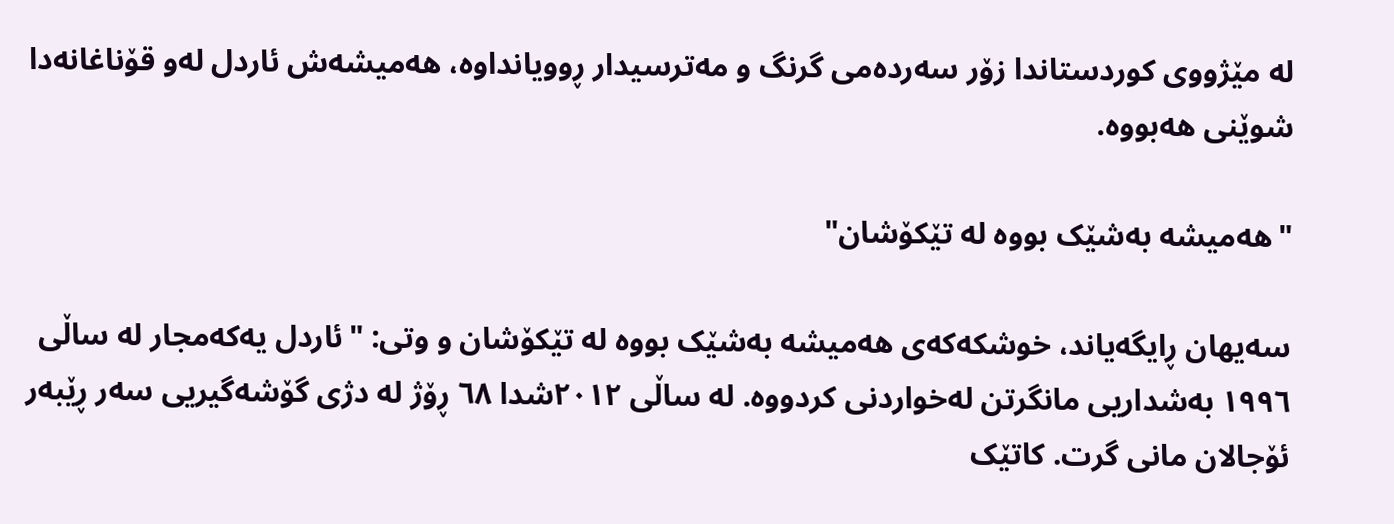لە مێژووی کوردستاندا زۆر سەردەمی گرنگ و مەترسیدار ڕوویانداوە، هەمیشەش ئاردل لەو قۆناغانەدا شوێنی هەبووە.

"هەمیشە بەشێک بووە لە تێکۆشان"

سەیهان ڕایگەیاند، خوشکەکەی هەمیشە بەشێک بووە لە تێکۆشان و وتی: "ئاردل یەکەمجار لە ساڵی ١٩٩٦ بەشداریی مانگرتن لەخواردنی کردووە. لە ساڵی ٢٠١٢شدا ٦٨ ڕۆژ لە دژی گۆشەگیریی سەر ڕێبەر ئۆجالان مانی گرت. کاتێک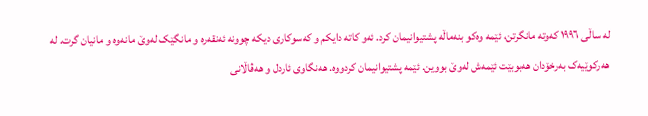لە ساڵی ١٩٩٦ کەوتە مانگرتن، ئێمە وەکو بنەماڵە پشتیوانیمان کرد. ئەو کاتە دایکم و کەسوکاری دیکە چوونە ئەنقەرە و مانگێک لەوێ مانەوە و مانیان گرت. لە هەرکوێیەک بەرخۆدان هەبوبێت ئێمەش لەوێ بووین. ئێمە پشتیوانیمان کردووە. هەنگاوی ئاردل و هەڤاڵانی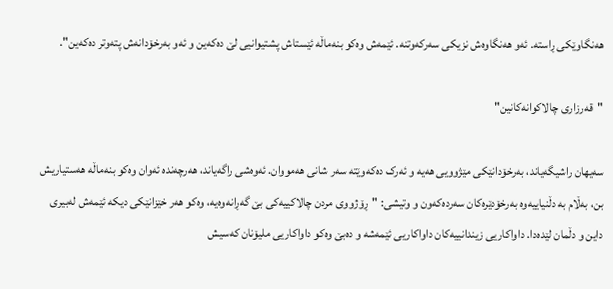هەنگاوێکی ڕاستە. ئەو هەنگاوەش نزیکی سەرکەوتنە. ئێمەش وەکو بنەماڵە ئێستاش پشتیوانیی لێ دەکەین و ئەو بەرخۆدانەش پتەوتر دەکەین".

"قەرزاری چالاکوانەکانین"

سەیهان راشیگەیاند، بەرخۆدانێکی مێژوویی هەیە و ئەرک دەکەوێتە سەر شانی هەمووان. ئەوەشی راگەیاند، هەرچەندە ئەوان وەکو بنەماڵە هەستیاریش بن، بەڵام بە دڵنیاییەوە بەرخۆدێرەکان سەردەکەون و وتیشی: "ڕۆژووی مردن چالاکییەکی بێ گەڕانەوەیە، وەکو هەر خێزانێکی دیکە ئێمەش لەبیری داین و دڵمان لێدەدا. داواکاریی زیندانییەکان داواکاریی ئێمەشە و دەبێ وەکو داواکاریی ملیۆنان کەسیش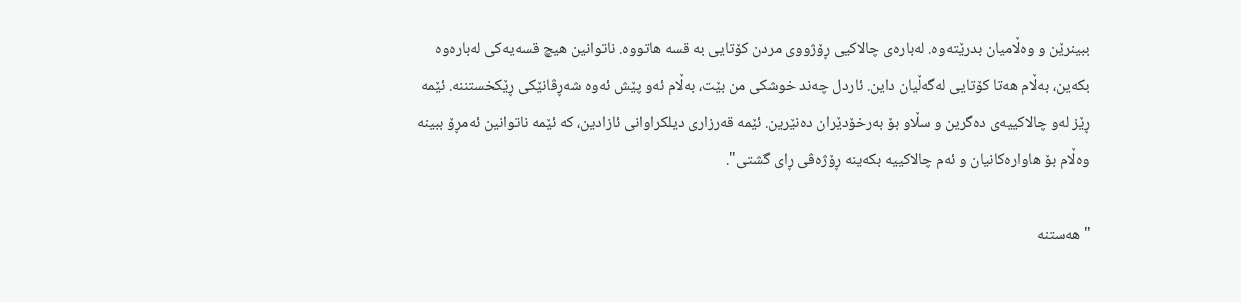ببینرێن و وەڵامیان بدرێتەوە. لەبارەی چالاکیی ڕۆژووی مردن کۆتایی بە قسە هاتووە. ناتوانین هیچ قسەیەکی لەبارەوە بکەین، بەڵام هەتا کۆتایی لەگەڵیان داین. ئاردل چەند خوشکی من بێت، بەڵام ئەو پێش ئەوە شەڕڤانێکی ڕێکخستننە. ئێمە ڕێز لەو چالاکییەی دەگرین و سڵاو بۆ بەرخۆدێران دەنێرین. ئێمە قەرزاری دیلکراوانی ئازادین، کە ئێمە ناتوانین ئەمڕۆ ببینە وەڵام بۆ هاوارەکانیان و ئەم چالاکییە بکەینە ڕۆژەڤی ڕای گشتی".

"هەستنە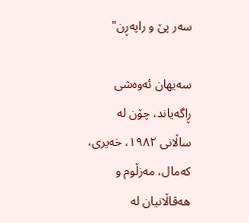سەر پێ و راپەڕن"

سەیهان ئەوەشی ڕاگەیاند، چۆن لە ساڵانی ١٩٨٢، خەیری، کەمال، مەزڵوم و هەڤاڵانیان لە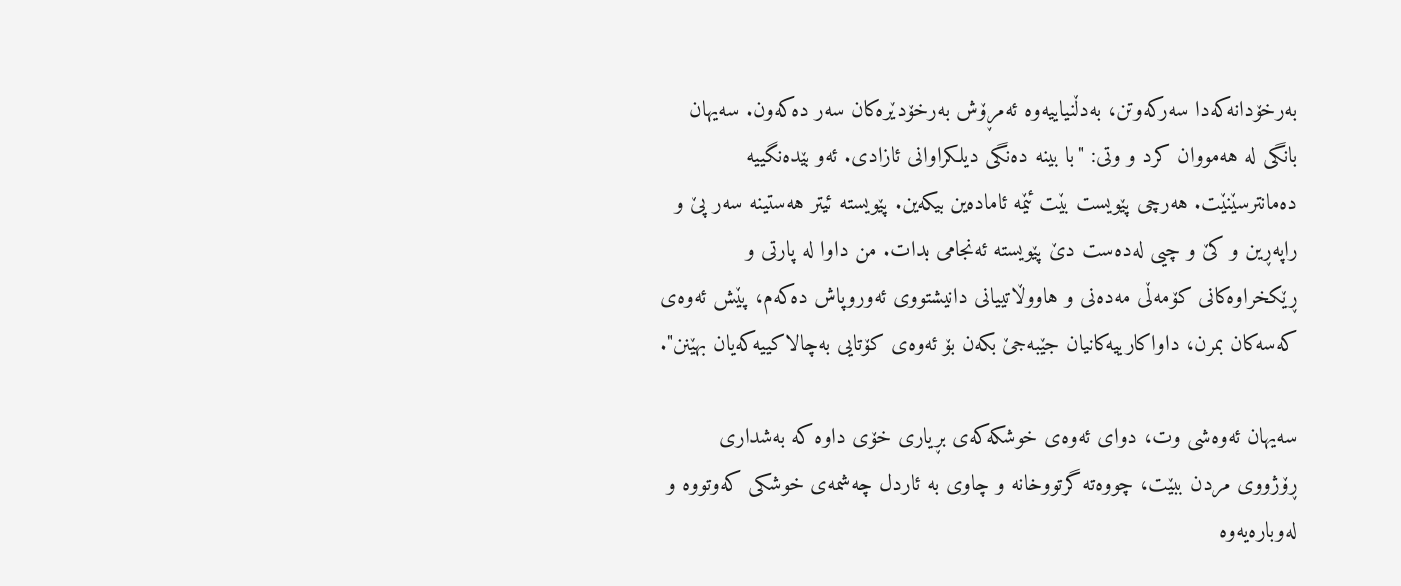بەرخۆدانەکەدا سەرکەوتن، بەدڵنیاییەوە ئەمڕۆش بەرخۆدێرەکان سەر دەکەون. سەیهان بانگی لە هەمووان کرد و وتی: "با بینە دەنگی دیلکراوانی ئازادی. ئەو بێدەنگییە دەمانترسێنێت. هەرچی پێویست بێت ئێمە ئامادەین بیکەین. پێویستە ئیتر هەستینە سەر پێ و راپەڕین و کێ و چیی لەدەست دێ پێویستە ئەنجامی بدات. من داوا لە پارتی و ڕێکخراوەکانی کۆمەڵی مەدەنی و هاووڵاتییانی دانیشتووی ئەوروپاش دەکەم، پێش ئەوەی کەسەکان بمرن، داواکارییەکانیان جێبەجێ بکەن بۆ ئەوەی کۆتایی بەچالاکییەکەیان بهێنن".

سەیهان ئەوەشی وت، دوای ئەوەی خوشکەکەی بڕیاری خۆی داوە کە بەشداری ڕۆژووی مردن ببێت، چووەتە گرتووخانە و چاوی بە ئاردل چەشمەى خوشکی کەوتووە و لەوبارەیەوە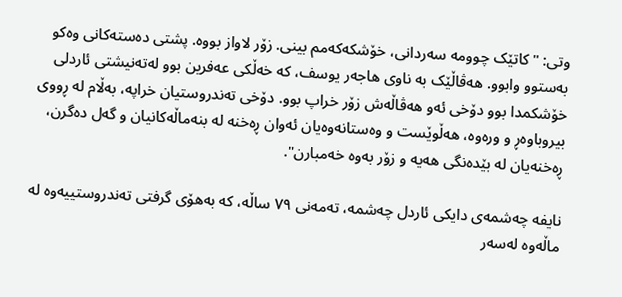وتی: "کاتێک چوومە سەردانی، خۆشکەکەمم بینی. زۆر لاواز بووە. پشتی دەستەکانی وەکو بەستوو وابوو. هەڤاڵێک بە ناوی هاجەر یوسف، کە خەڵکی عەفرین بوو لەتەنیشتی ئاردلی خۆشکمدا بوو دۆخی ئەو هەڤاڵەش زۆر خراپ بوو. دۆخی تەندروستیان خراپە، بەڵام لە ڕووی بیروباوەڕ و ورەوە، هەڵوێست و وەستانەوەیان ئەوان ڕەخنە لە بنەماڵەکانیان و گەل دەگرن، ڕەخنەیان لە بێدەنگی هەیە و زۆر بەوە خەمبارن".

نایفە چەشمەی دایکی ئاردل چەشمە، تەمەنی ٧٩ ساڵە، کە بەهۆی گرفتی تەندروستییەوە لە ماڵەوە لەسەر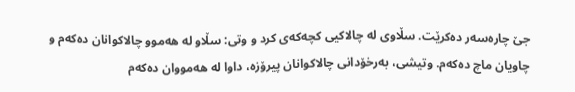جێ چارەسەر دەکرێت. سڵاوی لە چالاکیی کچەکەی کرد و وتی: سڵاو لە هەموو چالاکوانان دەکەم و چاویان ماچ دەکەم. وتیشی، بەرخۆدانی چالاکوانان پیرۆزە، داوا لە هەمووان دەکەم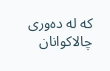کە لە دەوری چالاکوانان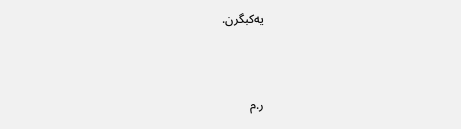یەکبگرن.



ر.م